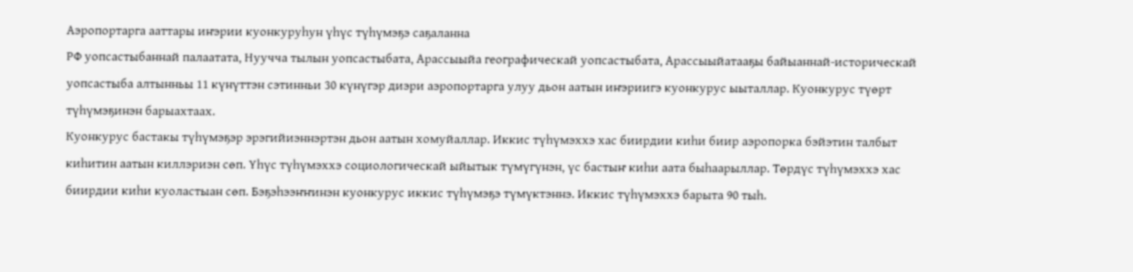Аэропортарга ааттары иҥэрии куонкуруһун үһүс түһүмэҕэ саҕаланна
РФ уопсастыбаннай палаатата, Нуучча тылын уопсастыбата, Арассыыйа географическай уопсастыбата, Арассыыйатааҕы байыаннай-историческай уопсастыба алтынньы 11 күнүттэн сэтинньи 30 күнүгэр диэри аэропортарга улуу дьон аатын иҥэриигэ куонкурус ыыталлар. Куонкурус түөрт түһүмэҕинэн барыахтаах.
Куонкурус бастакы түһүмэҕэр эрэгийиэннэртэн дьон аатын хомуйаллар. Иккис түһүмэххэ хас биирдии киһи биир аэропорка бэйэтин талбыт киһитин аатын киллэриэн сөп. Үһүс түһүмэххэ социологическай ыйытык түмүгүнэн, үс бастыҥ киһи аата быһаарыллар. Төрдүс түһүмэххэ хас биирдии киһи куоластыан сөп. Бэҕэһээҥҥинэн куонкурус иккис түһүмэҕэ түмүктэннэ. Иккис түһүмэххэ барыта 90 тыһ.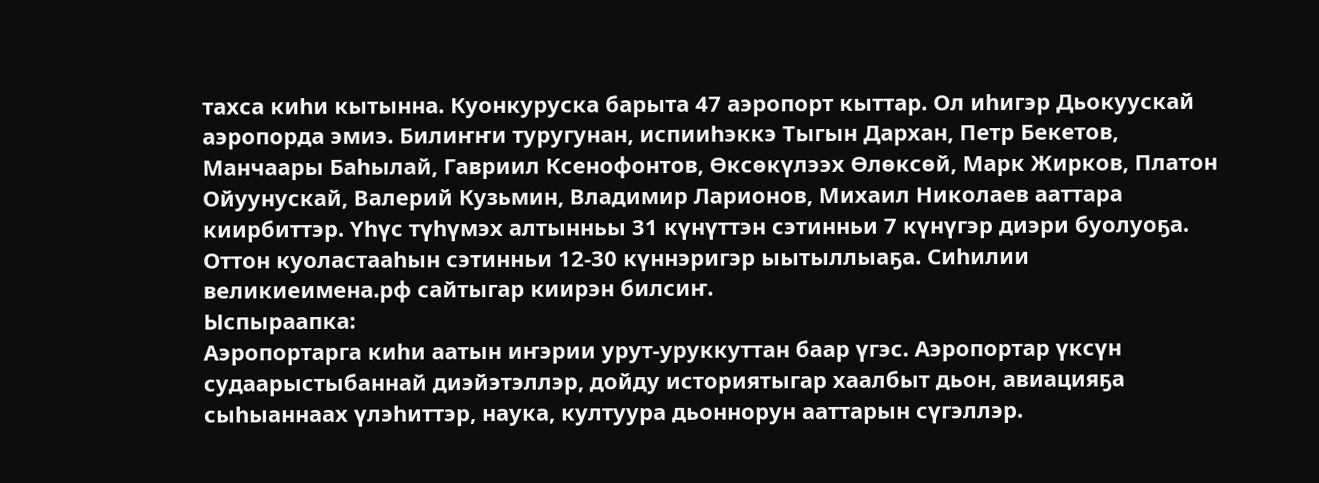тахса киһи кытынна. Куонкуруска барыта 47 аэропорт кыттар. Ол иһигэр Дьокуускай аэропорда эмиэ. Билиҥҥи туругунан, испииһэккэ Тыгын Дархан, Петр Бекетов, Манчаары Баһылай, Гавриил Ксенофонтов, Өксөкүлээх Өлөксөй, Марк Жирков, Платон Ойуунускай, Валерий Кузьмин, Владимир Ларионов, Михаил Николаев ааттара киирбиттэр. Үһүс түһүмэх алтынньы 31 күнүттэн сэтинньи 7 күнүгэр диэри буолуоҕа. Оттон куоластааһын сэтинньи 12-30 күннэригэр ыытыллыаҕа. Сиһилии великиеимена.рф сайтыгар киирэн билсиҥ.
Ыспыраапка:
Аэропортарга киһи аатын иҥэрии урут-уруккуттан баар үгэс. Аэропортар үксүн судаарыстыбаннай диэйэтэллэр, дойду историятыгар хаалбыт дьон, авиацияҕа сыһыаннаах үлэһиттэр, наука, култуура дьоннорун ааттарын сүгэллэр.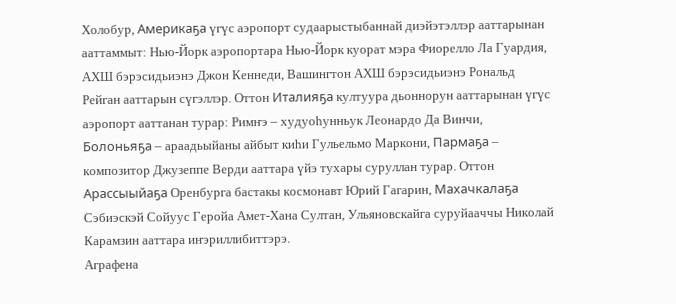Холобур, Америкаҕа үгүс аэропорт судаарыстыбаннай диэйэтэллэр ааттарынан ааттаммыт: Нью-Йорк аэропортара Нью-Йорк куорат мэра Фиорелло Ла Гуардия, АХШ бэрэсидьиэнэ Джон Кеннеди, Вашингтон АХШ бэрэсидьиэнэ Рональд Рейган ааттарын сүгэллэр. Оттон Италияҕа култуура дьоннорун ааттарынан үгүс аэропорт ааттанан турар: Римҥэ – худуоһунньук Леонардо Да Винчи, Болоньяҕа – араадьыйаны айбыт киһи Гульельмо Маркони, Пармаҕа – композитор Джузеппе Верди ааттара үйэ тухары суруллан турар. Оттон Арассыыйаҕа Оренбурга бастакы космонавт Юрий Гагарин, Махачкалаҕа Сэбиэскэй Сойуус Геройа Амет-Хана Султан, Ульяновскайга суруйааччы Николай Карамзин ааттара иҥэриллибиттэрэ.
Аграфена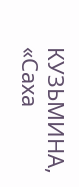КУЗЬМИНА, «Саха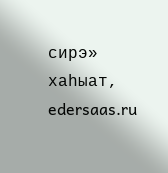сирэ» хаһыат, edersaas.ru